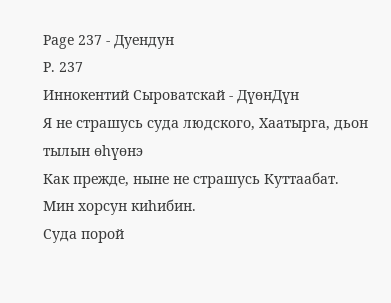Page 237 - Дуендун
P. 237
Иннокентий Сыроватскай - ДүөнДүн
Я не страшусь суда людского, Хаатырга, дьон тылын өһүөнэ
Как прежде, ныне не страшусь Куттаабат. Мин хорсун киһибин.
Суда порой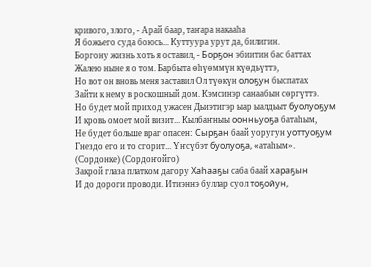кривого, злого, - Арай баар, таҥара накааһа
Я божьего суда боюсь... Куттуура урут да, билигин.
Боргону жизнь хоть я оставил, - Борҕон эбиитин бас баттах
Жалею ныне я о том. Барбыта өһүөммүн күөдьүттэ,
Но вот он вновь меня заставил Ол түөкүн олоҕун быспатах
Зайти к нему в роскошный дом. Кэмсинэр санаабын сөргүттэ.
Но будет мой приход ужасен Дьиэтигэр ыар ыалдьыт буолуоҕум
И кровь омоет мой визит... Кылбаҥныы оонньуоҕа батаһым,
Не будет больше враг опасен: Сырҕан баай уоругун уоттуоҕум
Гнездо его и то сгорит... Үҥсүбэт буолуоҕа, «атаһым».
(Сордонке) (Сордоҥойго)
Закрой глаза платком дагору Хаһааҕы саба баай хараҕын
И до дороги проводи. Итиэннэ буллар суол тоҕойун,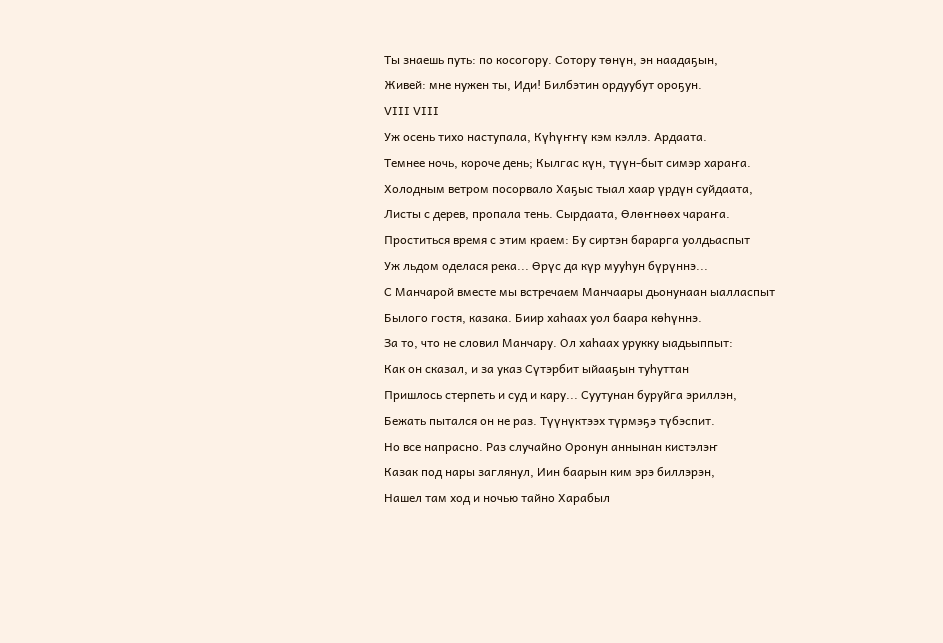Ты знаешь путь: по косогору. Сотору төнүн, эн наадаҕын,
Живей: мне нужен ты, Иди! Билбэтин ордуубут ороҕун.
VIII VIII
Уж осень тихо наступала, Күһүҥҥү кэм кэллэ. Ардаата.
Темнее ночь, короче день; Кылгас күн, түүн-быт симэр хараҥа.
Холодным ветром посорвало Хаҕыс тыал хаар үрдүн суйдаата,
Листы с дерев, пропала тень. Сырдаата, Өлөҥнөөх чараҥа.
Проститься время с этим краем: Бу сиртэн барарга уолдьаспыт
Уж льдом оделася река... Өрүс да күр мууһун бүрүннэ...
С Манчарой вместе мы встречаем Манчаары дьонунаан ыалласпыт
Былого гостя, казака. Биир хаһаах уол баара көһүннэ.
За то, что не словил Манчару. Ол хаһаах урукку ыадьыппыт:
Как он сказал, и за указ Сүтэрбит ыйааҕын туһуттан
Пришлось стерпеть и суд и кару... Суутунан буруйга эриллэн,
Бежать пытался он не раз. Түүнүктээх түрмэҕэ түбэспит.
Но все напрасно. Раз случайно Оронун аннынан кистэлэҥ
Казак под нары заглянул, Иин баарын ким эрэ биллэрэн,
Нашел там ход и ночью тайно Харабыл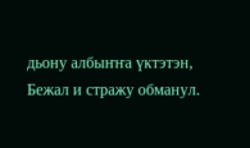дьону албыҥҥа үктэтэн,
Бежал и стражу обманул.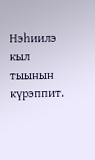Нэһиилэ кыл тыынын күрэппит.